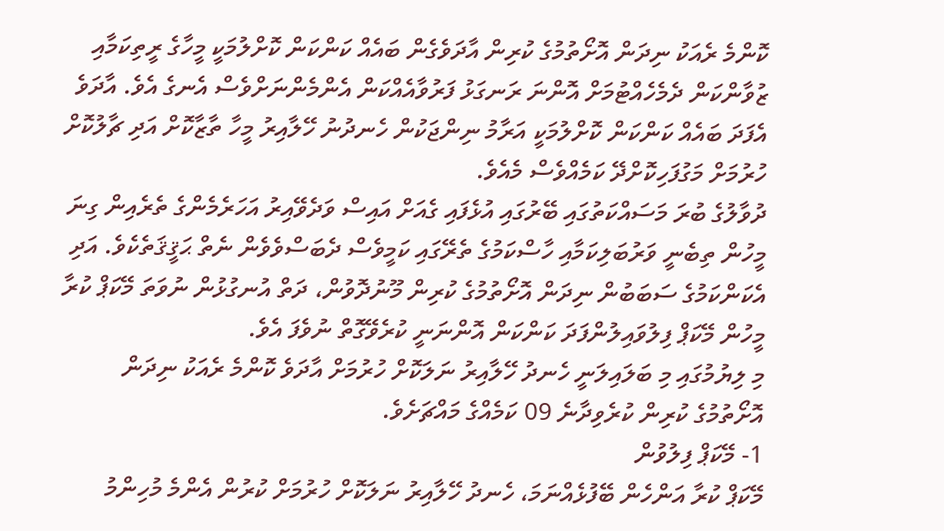ކޮންމެ ރެއަކު ނިދަން އޮށޯތުމުގެ ކުރިން އާދަވެގެން ބައެއް ކަންކަން ކޮށްލުމަކީ މީހާގެ ރީތިކަމާއި ޒުވާންކަން ދެމެހެއްޓުމަށް އޮންނަ ރަނގަޅު ފަރުވާއެއްކަން އެންމެންނަށްވެސް އެނގެ އެވެ. އާދަވެ އެފަދަ ބައެއް ކަންކަން ކޮށްލުމަކީ އަރާމު ނިންޖަކުން ހެނދުނު ހޭލާއިރު މީހާ ތާޒާކޮށް އަދި ޗާލުކޮށް ހުރުމަށް މަގުފަހިކޮށްދޭ ކަމެއްވެސް މެއެވެ.
ދުވާލުގެ ބުރަ މަސައްކަތުގައި ބޭރުގައި އުޅެފައި ގެއަށް އައިސް ވަދެވޭއިރު އަހަރެމެންގެ ތެރެއިން ގިނަ މީހުން ތިބެނީ ވަރުބަލިކަމާއި ހާސްކަމުގެ ތެރޭގައި ކަމީވެސް ދެބަސްވެވެން ނެތް ޙަޤީޤަތެކެވެ. އަދި އެކަންކަމުގެ ސަބަބުން ނިދަން އޮށޯތުމުގެ ކުރިން މޫނުދޮވުން، ދަތް އުނގުޅުން ނުވަތަ މޭކަޕް ކުރާ މީހުން މޭކަޕް ފިލުވައިލުންފަދަ ކަންކަން އޮންނަނީ ކުރެވޭގޮތް ނުވެފަ އެވެ.
މި ލިޔުމުގައި މި ބަލައިލަނީ ހެނދު ހޭލާއިރު ނަލަކޮށް ހުރުމަށް އާދަވެ ކޮންމެ ރެއަކު ނިދަން އޮށޯތުމުގެ ކުރިން ކުރެވިދާނެ 09 ކަމެއްގެ މައްޗަށެވެ.
1- މޭކަޕް ފިލުވުން
މޭކަޕް ކުރާ އަންހެން ބޭފުޅެއްނަމަ، ހެނދު ހޭލާއިރު ނަލަކޮށް ހުރުމަށް ކުރުން އެންމެ މުހިންމު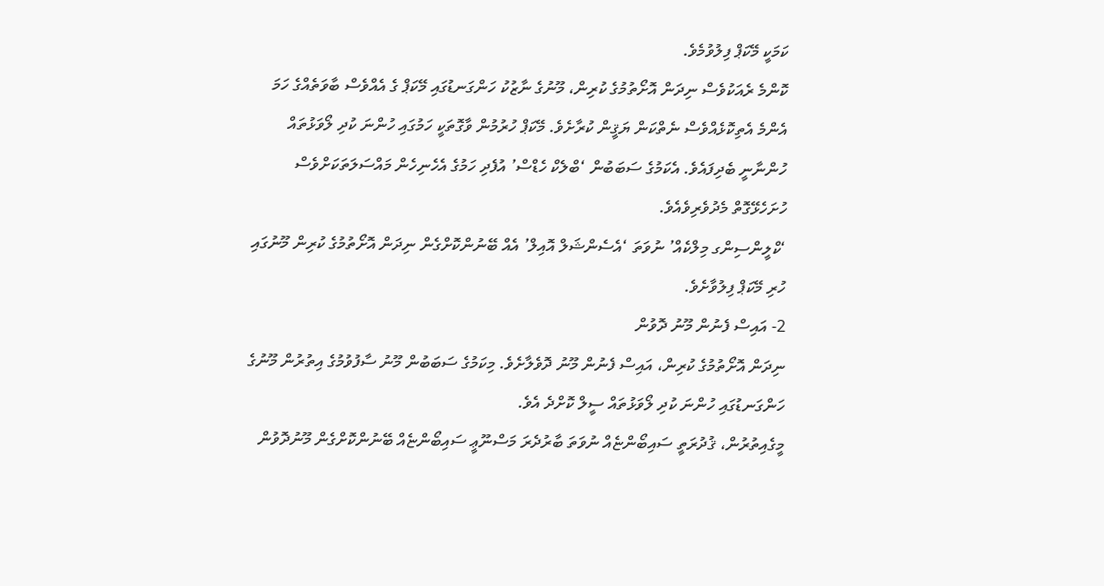ކަމަކީ މޭކަޕް ފިލުވުމެވެ.
ކޮންމެ ރެއަކުވެސް ނިދަން އޮށޯތުމުގެ ކުރިން، މޫނުގެ ނާޒުކު ހަންގަނޑުގައި މޭކަޕް ގެ އެއްވެސް ބާވަތެއްގެ ހަމަ އެންމެ އެތިކޮޅެއްވެސް ނެތްކަން ޔަޤީން ކުރާށެވެ. މޭކަޕް ހުރުމުން ވާގޮތަކީ ހަމުގައި ހުންނަ ކުދި ލޯވަޅުތައް ހުންނާނީ ބެދިފައެވެ. އެކަމުގެ ސަބަބުން ‘ބްލެކް ހެޑްސް’ އުފެދި ހަމުގެ އެހެނިހެން މައްސަލަތަކަށްވެސް ހުށަހެޅޭގޮތް މެދުވެރިވެއެވެ.
‘ކްލީންސިންގ މިލްކެއް’ ނުވަތަ ‘އެސެންޝަލް އޮއިލް’ އެއް ބޭނުންކޮށްގެން ނިދަން އޮށޯތުމުގެ ކުރިން މޫނުގައި ހުރި މޭކަޕް ފިލުވާށެވެ.
2- އައިސް ފެނުން މޫނު ދޮވުން
ނިދަން އޮށޯތުމުގެ ކުރިން، އައިސް ފެނުން މޫނު ދޮވެލާށެވެ. މިކަމުގެ ސަބަބުން މޫނު ސާފުވުމުގެ އިތުރުން މޫނުގެ ހަންގަނޑުގައި ހުންނަ ކުދި ލޯވަޅުތައް ސީލް ކޮށްދެ އެވެ.
މީގެއިތުރުން، ޤުދުރަތީ ސައިބޯންޏެއް ނުވަތަ ބާރުދެރަ މަސްނޫޢީ ސައިބޯންޏެއް ބޭނުންކޮށްގެން މޫނުދޮވުން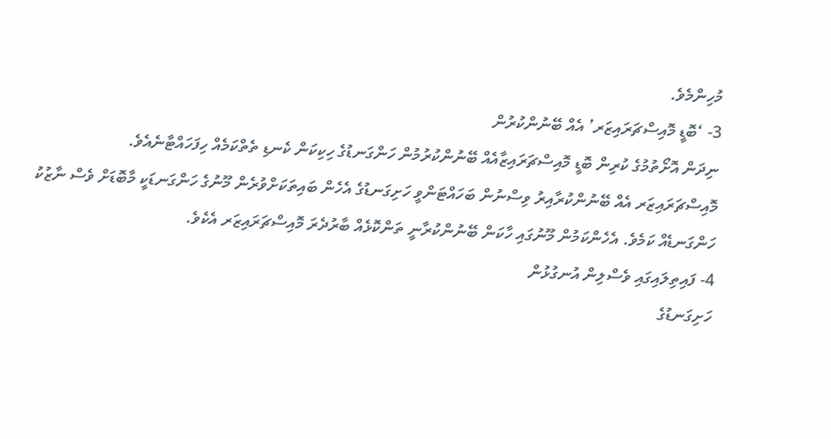މުހިންމެވެ.
3- ‘ބޮޑީ މޮއިސްޗަރައިޒަރ’ އެއް ބޭނުންކުރުން
ނިދަން އޮށޯތުމުގެ ކުރިން ބޮޑީ މޮއިސްޗަރައިޒާއެއް ބޭނުންކުރުމުން ހަންގަނޑުގެ ހިކިކަން ކެނޑި ތެތްކަމެއް ހިފަހައްޓާނެއެވެ.
މޮއިސްޗަރައިޒަރ އެއް ބޭނުންކުރާއިރު ވިސްނުން ބަހައްޓަންވީ ހަށިގަނޑުގެ އެހެން ބައިތަކަށްވުރެން މޫނުގެ ހަންގަނޑަކީ މާބޮޑަށް ވެސް ނާޒުކު ހަންގަނޑެއް ކަމެވެ. އެހެންކަމުން މޫނުގައި ހާކަން ބޭނުންކުރާނީ ތަންކޮޅެއް ބާރުދެރަ މޮއިސްޗަރައިޒަރ އެކެވެ.
4- ފައިތިލައިގައި ވެސްލިން އުނގުޅުން
ހަށިގަނޑުގެ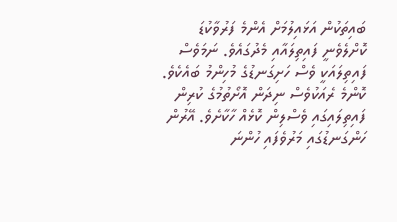ބައިތަކުން އަޅައިލުމަށް އެންމެ ފަރުވާކުޑަ ކޮށްލެވެނީ ފައިތިލައާއި މެދުގައެވެ. ނަމަވެސް ފައިތިލައަކީ ވެސް ހަށިގަނޑުގެ މުހިންމު ބައެކެވެ.
ކޮންމެ ރެއަކުވެސް ނިދަން އޮށޯތުމުގެ ކުރިން ފައިތިލައިގައި ވެސްލިން ކޮޅެއް ހާކާށެވެ. އޭރުން ހަންގަނޑުގައި މަރުވެފައި ހުންނަ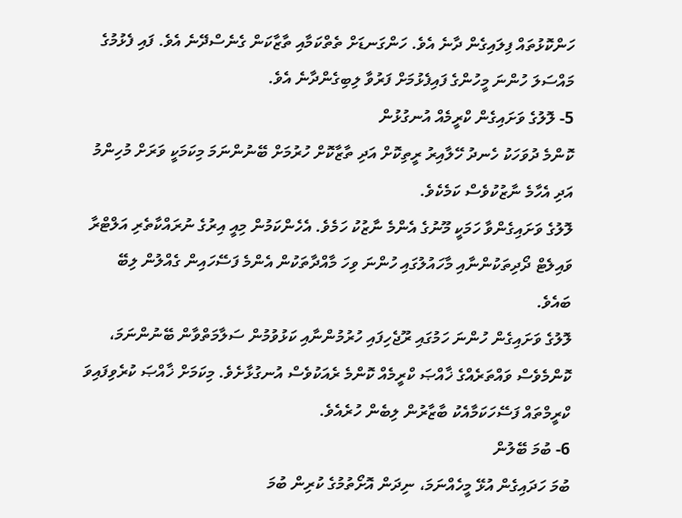ހަންކޮޅުތައް ފިލައިގެން ދާނެ އެވެ. ހަންގަނޑަށް ތެތްކަމާއި ތާޒާކަން ގެނެސްދޭނެ އެވެ. ފައި ފެޅުމުގެ މައްސަލަ ހުންނަ މީހުންގެ ފައިފެޅުމަށް ފަރުވާ ލިބިގެންދާނެ އެވެ.
5- ލޮލުގެ ވަށައިގެން ކްރީމެއް އުނގުޅުން
ކޮންމެ ދުވަހަކު ހެނދު ހޭލާއިރު ރީތިކޮށް އަދި ތާޒާކޮށް ހުރުމަށް ބޭނުންނަމަ މިކަމަކީ ވަރަށް މުހިންމު އަދި އެހާމެ ނާޒުކުވެސް ކަމެކެވެ.
ލޮލުގެ ވަށައިގެންވާ ހަމަކީ މޫނުގެ އެންމެ ނާޒުކު ހަމެވެ. އެހެންކަމުން މިއީ އިރުގެ ނުރައްކާތެރި އަލްޓްރާ ވައިލެޓް ދޯދިތަކުންނާއި މާހައުލުގައި ހުންނަ ވިހަ މާއްދާތަކުން އެންމެ ފަސޭހައިން ގެއްލުން ލިބޭ ބައެވެ.
ލޮލުގެ ވަށައިގެން ހުންނަ ހަމުގައި ރޫޖެހިފައި ހުރުމުންނާއި ކަޅުވުމުން ސަލާމަތްވާން ބޭނުންނަމަ، ކޮންމެވެސް ވައްތަރެއްގެ ޚާއްޞަ ކްރީމެއް ކޮންމެ ރެއަކުވެސް އުނގުޅާށެވެ. މިކަމަށް ޚާއްޞަ ކުރެވިފައިވަ ކްރީމްތައް ފަސޭހަކަމާއެކު ބާޒާރުން ލިބެން ހުރެއެވެ.
6- ބުމަ ބޭލުން
ބުމަ ހަދައިގެން އުޅޭ މީހެއްނަމަ، ނިދަން އޮށޯތުމުގެ ކުރިން ބުމަ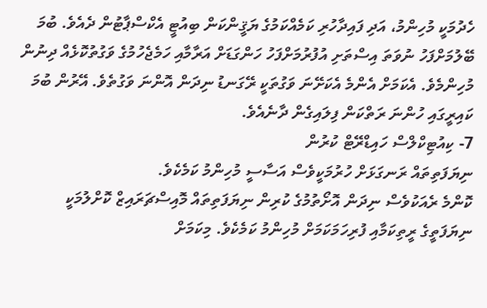ހެދުމަކީ މުހިންމު، އަދި ފައިދާހުރި ކަމެއްކަމުގެ ޔަޤީންކަން ބިއުޓީ އެކްސްޕާޓުން ދެއެވެ. ބުމަ ބޭލުމަށްފަހު ނުވަތަ އިސްތަށި އުފުރުމަށްފަހު ހަންގަޑަށް އަރާމާއި ހަމެޖެހުމުގެ ވަގުތުކޮޅެއް ދިނުން މުހިންމެވެ. އެކަމަށް އެންމެ އެކަށޭނަ ވަގުތަކީ ރޭގަނޑު ނިދަން އޮންނަ ވަގުތެވެ. އޭރުން ބުމަ ކައިރީގައި ހުންނަ ރަތްކަން ފިލައިގެން ދާނެއެވެ.
7- ކިއުޓިކްލްސް ހައިޑްރޭޓް ކުރުން
ނިޔަފަތިތައް ރަނގަޅަށް ހުރުމަކީވެސް އަސާސީ މުހިންމު ކަމެކެވެ.
ކޮންމެ ރެއަކުވެސް ނިދަން އޮށޯތުމުގެ ކުރިން ނިޔަފަތިތައް މޮއިސްޗަރައިޒް ކޮށްލުމަކީ ނިޔަފަތީގެ ރީތިކަމާއި ފުރިހަމަކަމަށް މުހިންމު ކަމެކެވެ. މިކަމަށް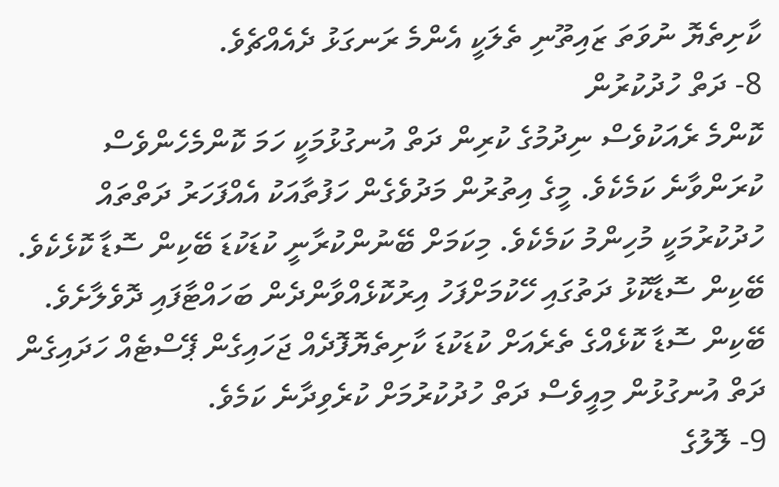ކާށިތެޔޮ ނުވަތަ ޒައިތޫނި ތެލަކީ އެންމެ ރަނގަޅު ދެއެއްޗެވެ.
8- ދަތް ހުދުކުރުން
ކޮންމެ ރެއަކުވެސް ނިދުމުގެ ކުރިން ދަތް އުނގުޅުމަކީ ހަމަ ކޮންމެހެންވެސް ކުރަންވާނެ ކަމެކެވެ. މީގެ އިތުރުން މަދުވެގެން ހަފުތާއަކު އެއްފަހަރު ދަތްތައް ހުދުކުރުމަކީ މުހިންމު ކަމެކެވެ. މިކަމަށް ބޭނުންކުރާނީ ކުޑަކުޑަ ބޭކިން ސޮޑާ ކޮޅެކެވެ. ބޭކިން ސޮޑާކޮޅު ދަތުގައި ހޭކުމަށްފަހު އިރުކޮޅެއްވާންދެން ބަހައްޓާފައި ދޮވެލާށެވެ.
ބޭކިން ސޮޑާ ކޮޅެއްގެ ތެރެއަށް ކުޑަކުޑަ ކާށިތެޔޮފޮދެއް ޖަހައިގެން ޕޭސްޓެއް ހަދައިގެން ދަތް އުނގުޅުން މިއީވެސް ދަތް ހުދުކުރުމަށް ކުރެވިދާނެ ކަމެވެ.
9- ލޮލުގެ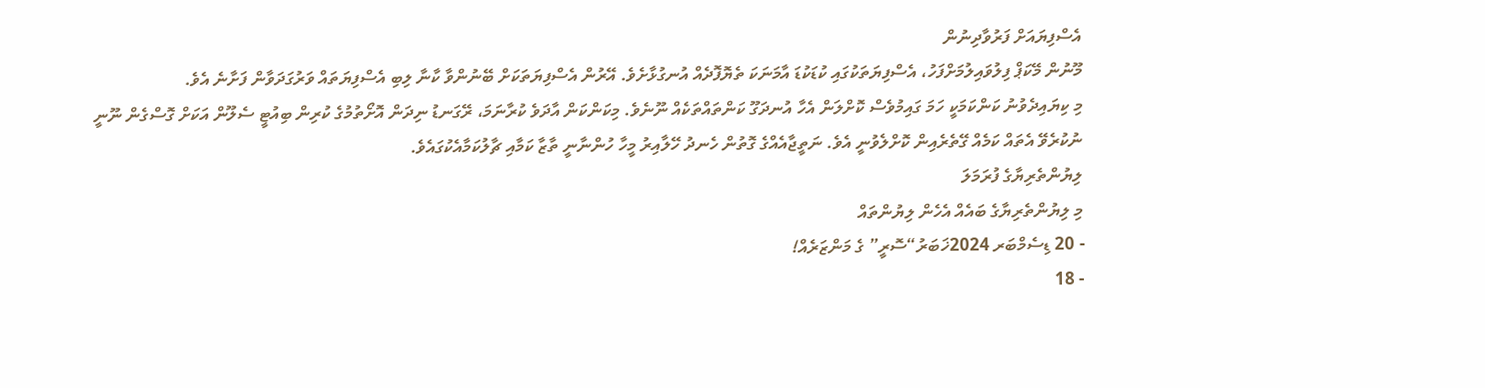އެސްފިޔައަށް ފަރުވާދިނުން
މޫނުން މޭކަޕް ފިލުވައިލުމަށްފަހު، އެސްފިޔަތަކުގައި ކުޑަކުޑަ އާމަނަކަ ތެޔޮފޮދެއް އުނގުޅާށެވެ. އޭރުން އެސްފިޔަތަކަށް ބޭނުންވާ ކާނާ ލިބި އެސްފިޔަތައް ވަރުގަދަވާން ފަށާނެ އެވެ.
މި ކިޔައިދެވުނު ކަންކަމަކީ ހަމަ ގައިމުވެސް ކޮށްލަން އެހާ އުނދަގޫ ކަންތައްތަކެއް ނޫނެވެ. މިކަންކަން އާދަވެ ކުރާނަމަ، ރޭގަނޑު ނިދަން އޮށޯތުމުގެ ކުރިން ބިއުޓީ ސެލޫން އަކަށް ގޮސްގެން ނޫނީ ނުކުރެވޭ އެތައް ކަމެއް ގޭތެރެއިން ކޮށްލެވުނީ އެވެ. ނަތީޖާއެއްގެ ގޮތުން ހެނދު ހޭލާއިރު މީހާ ހުންނާނީ ތާޒާ ކަމާއި ޗާލުކަމާއެކުގައެވެ.
ލިޔުންތެރިޔާގެ ފުރަމަލަ
މި ލިޔުންތެރިޔާގެ ބައެއް އެހެން ލިޔުންތައް
- 20 ޑިސެމްބަރ 2024ޚަބަރު“ސޮރީ” ގެ މަންޒަރެއް!
- 18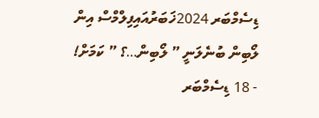ޑިސެމްބަރ 2024ޚަބަރުއައިފިލްމްސް އިން ލޯބިން ބުނެލަނީ ” ލޯބިން…؟ ” ކަމަށް!
- 18 ޑިސެމްބަރ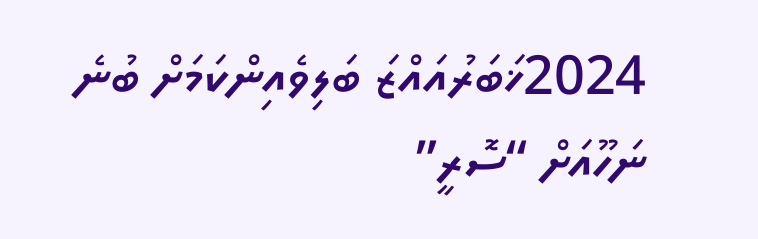2024ޚަބަރުއައްޒަ ބަލިވެއިންކަމަށް ބުނެ ނަހޫއަށް “ސޮރީ”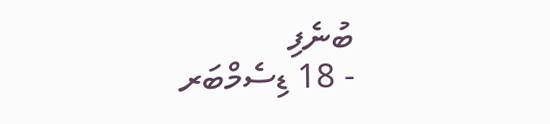ބުނެފި
- 18 ޑިސެމްބަރ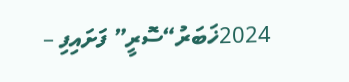2024ޚަބަރު“ސޮރީ” ފަށައިފި –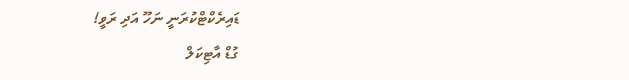ޑައިރެކްޓްކުރަނީ ނަހޫ އަދި ރަވީ!
ގުޑް އާޓިކަލް